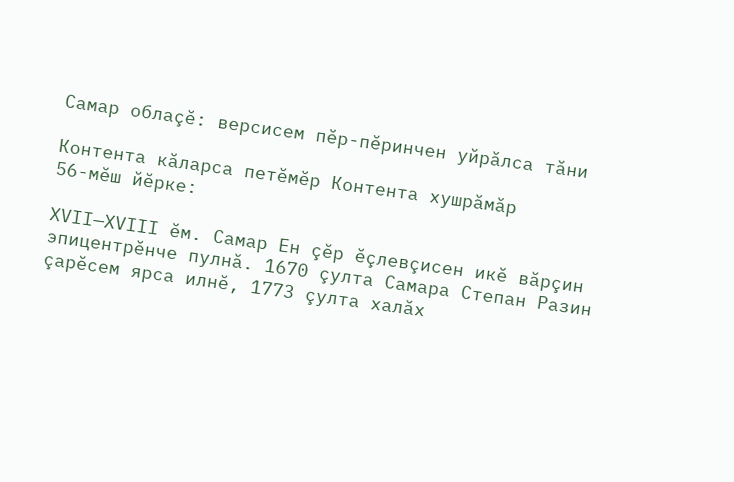Самар облаçĕ: версисем пӗр-пӗринчен уйрӑлса тӑни

Контента кӑларса петӗмӗр Контента хушрӑмӑр
56-мĕш йĕрке:

XVII—XVIII ĕм. Самар Ен çĕр ĕçлевçисен икĕ вăрçин эпицентрĕнче пулнă. 1670 çулта Самара Степан Разин çарĕсем ярса илнĕ, 1773 çулта халăх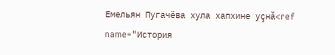Емельян Пугачёва хула хапхине уçнă<ref name="История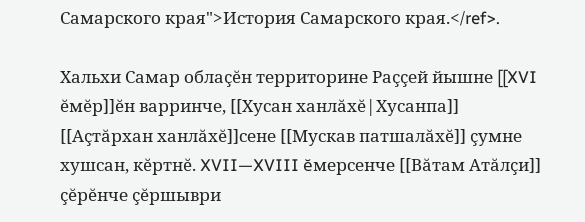Самарского края">История Самарского края.</ref>.

Хальхи Самар облаçĕн территорине Раççей йышне [[XVI ĕмĕр]]ĕн варринче, [[Хусан ханлăхĕ|Хусанпа]] [[Аçтăрхан ханлăхĕ]]сене [[Мускав патшалăхĕ]] çумне хушсан, кĕртнĕ. XVII—XVIII ĕмерсенче [[Вăтам Атăлçи]] çĕрĕнче çĕршыври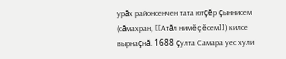урăх районсенчен тата ютçĕр çыннисем (сăмахран, [[Атăл нимĕçĕсем]]) килсе вырнаçнă. 1688 çулта Самара уес хули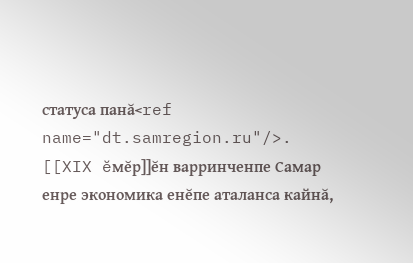статуса панă<ref name="dt.samregion.ru"/>. [[XIX ĕмĕр]]ĕн варринченпе Самар енре экономика енĕпе аталанса кайнă,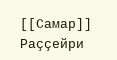[[Самар]] Раççейри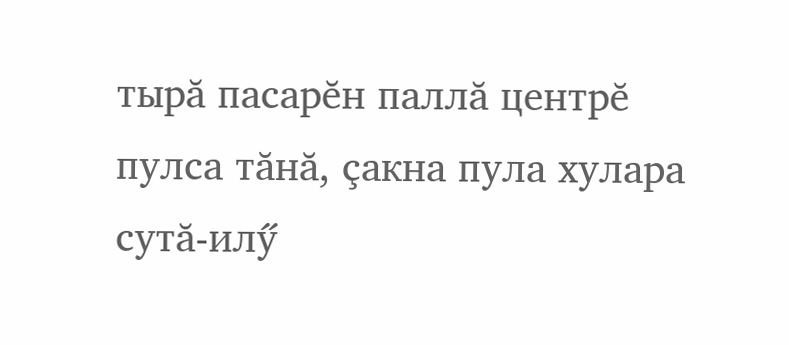тырă пасарĕн паллă центрĕ пулса тăнă, çакна пула хулара сутă-илӳ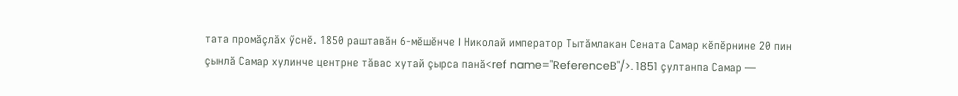тата промăçлăх ӳснĕ. 1850 раштавăн 6-мĕшĕнче I Николай император Тытăмлакан Сената Самар кĕпĕрнине 20 пин çынлă Самар хулинче центрне тăвас хутай çырса панă<ref name="ReferenceB"/>. 1851 çултанпа Самар —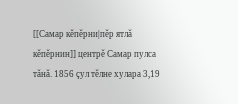[[Самар кĕпĕрни|пĕр ятлă кĕпĕрнин]] центрĕ Самар пулса тăнă. 1856 çул тĕлне хулара 3,19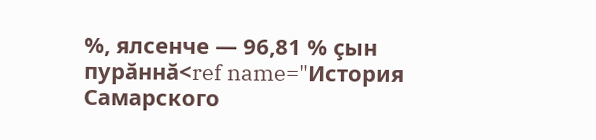%, ялсенче — 96,81 % çын пурăннă<ref name="История Самарского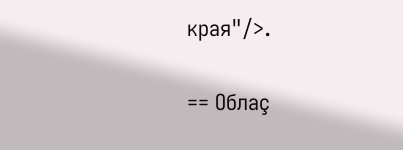края"/>.

== Облаç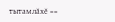тытамлăхĕ ==